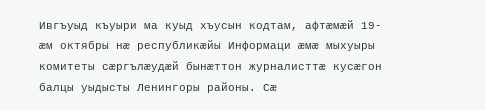Ивгъуыд къуыри ма куыд хъусын кодтам, афтæмæй 19-æм октябры нæ республикæйы Информаци æмæ мыхуыры комитеты сæргълæудæй бынæттон журналисттæ кусæгон балцы уыдысты Ленингоры районы. Сæ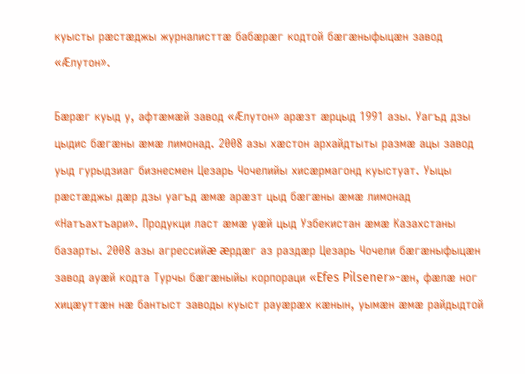куысты рæстæджы журналисттæ бабæрæг кодтой бæгæныфыцæн завод «Æлутон».

Бæрæг куыд у, афтæмæй завод «Æлутон» арæзт æрцыд 1991 азы. Уагъд дзы цыдис бæгæны æмæ лимонад. 2008 азы хæстон архайдтыты размæ ацы завод уыд гурыдзиаг бизнесмен Цезарь Чочелийы хисæрмагонд куыстуат. Уыцы рæстæджы дæр дзы уагъд æмæ арæзт цыд бæгæны æмæ лимонад «Натъахтъари». Продукци ласт æмæ уæй цыд Узбекистан æмæ Казахстаны базарты. 2008 азы агрессийæ æрдæг аз раздæр Цезарь Чочели бæгæныфыцæн завод ауæй кодта Турчы бæгæныйы корпораци «Efes Pilsener»-æн, фæлæ ног хицæуттæн нæ бантыст заводы куыст рауæрæх кæнын, уымæн æмæ райдыдтой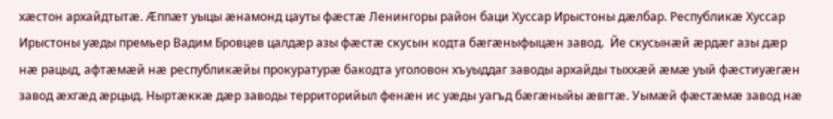хæстон архайдтытæ. Æппæт уыцы æнамонд цауты фæстæ Ленингоры район баци Хуссар Ирыстоны дæлбар. Республикæ Хуссар Ирыстоны уæды премьер Вадим Бровцев цалдæр азы фæстæ скусын кодта бæгæныфыцæн завод.  Йе скусынæй æрдæг азы дæр нæ рацыд, афтæмæй нæ республикæйы прокуратурæ бакодта уголовон хъуыддаг заводы архайды тыххæй æмæ уый фæстиуæгæн завод æхгæд æрцыд. Ныртæккæ дæр заводы территорийыл фенæн ис уæды уагъд бæгæныйы æвгтæ. Уымæй фæстæмæ завод нæ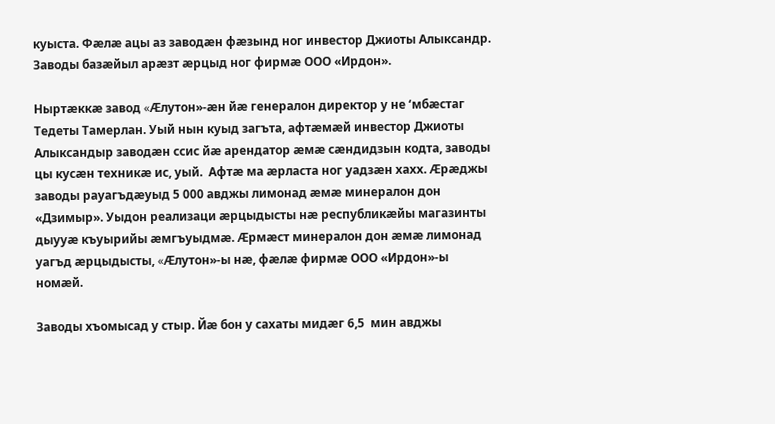куыста. Фæлæ ацы аз заводæн фæзынд ног инвестор Джиоты Алыксандр. Заводы базæйыл арæзт æрцыд ног фирмæ ООО «Ирдон».

Ныртæккæ завод «Æлутон»-æн йæ генералон директор у не ‘мбæстаг Тедеты Тамерлан. Уый нын куыд загъта, афтæмæй инвестор Джиоты Алыксандыр заводæн ссис йæ арендатор æмæ сæндидзын кодта, заводы цы кусæн техникæ ис, уый.  Афтæ ма æрласта ног уадзæн хахх. Æрæджы заводы рауагъдæуыд 5 000 авджы лимонад æмæ минералон дон «Дзимыр». Уыдон реализаци æрцыдысты нæ республикæйы магазинты дыууæ къуырийы æмгъуыдмæ. Æрмæст минералон дон æмæ лимонад уагъд æрцыдысты, «Æлутон»-ы нæ, фæлæ фирмæ ООО «Ирдон»-ы номæй.

Заводы хъомысад у стыр. Йæ бон у сахаты мидæг 6,5  мин авджы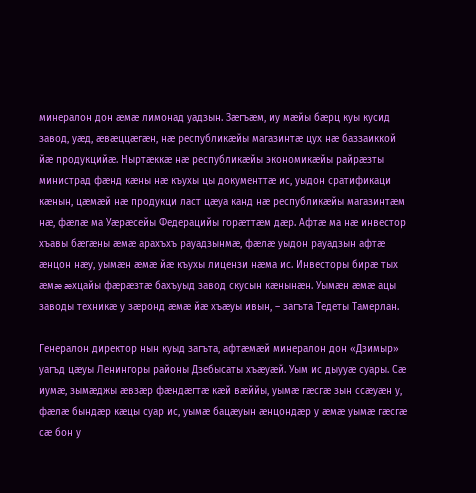минералон дон æмæ лимонад уадзын. Зæгъæм, иу мæйы бæрц куы кусид завод, уæд, æвæццæгæн, нæ республикæйы магазинтæ цух нæ баззаиккой йæ продукцийæ. Ныртæккæ нæ республикæйы экономикæйы райрæзты министрад фæнд кæны нæ къухы цы документтæ ис, уыдон сратификаци кæнын, цæмæй нæ продукци ласт цæуа канд нæ республикæйы магазинтæм нæ, фæлæ ма Уæрæсейы Федерацийы горæттæм дæр. Афтæ ма нæ инвестор хъавы бæгæны æмæ арахъхъ рауадзынмæ, фæлæ уыдон рауадзын афтæ æнцон нæу, уымæн æмæ йæ къухы лицензи нæма ис. Инвесторы бирæ тых æмæ æхцайы фæрæзтæ бахъуыд завод скусын кæнынæн. Уымæн æмæ ацы заводы техникæ у зæронд æмæ йæ хъæуы ивын, – загъта Тедеты Тамерлан.

Генералон директор нын куыд загъта, афтæмæй минералон дон «Дзимыр» уагъд цæуы Ленингоры районы Дзебысаты хъæуæй. Уым ис дыууæ суары. Сæ иумæ, зымæджы æвзæр фæндæгтæ кæй вæййы, уымæ гæсгæ зын ссæуæн у, фæлæ бындæр кæцы суар ис, уымæ бацæуын æнцондæр у æмæ уымæ гæсгæ сæ бон у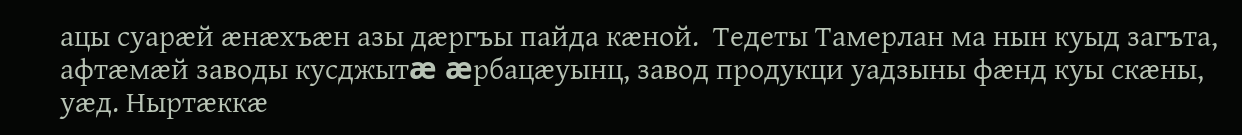ацы суарæй æнæхъæн азы дæргъы пайда кæной.  Тедеты Тамерлан ма нын куыд загъта, афтæмæй заводы кусджытæ æрбацæуынц, завод продукци уадзыны фæнд куы скæны, уæд. Ныртæккæ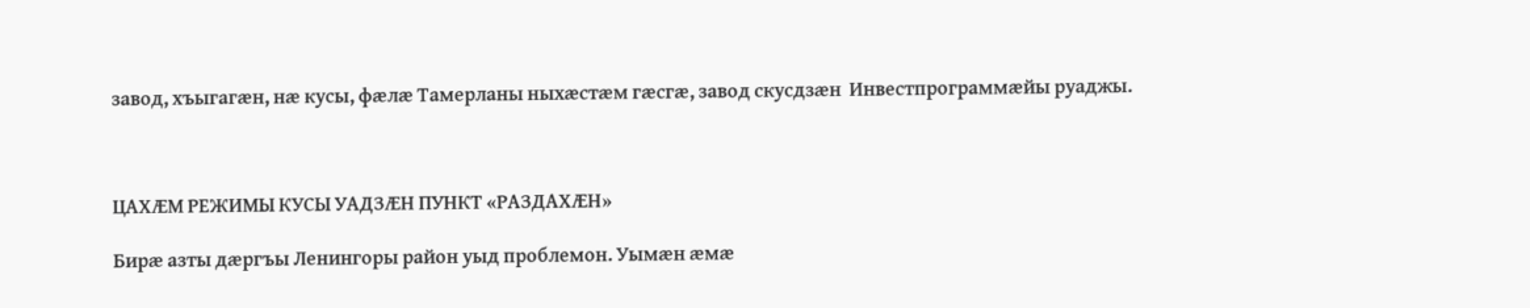завод, хъыгагæн, нæ кусы, фæлæ Тамерланы ныхæстæм гæсгæ, завод скусдзæн  Инвестпрограммæйы руаджы.



ЦАХÆМ РЕЖИМЫ КУСЫ УАДЗÆН ПУНКТ «РАЗДАХÆН»

Бирæ азты дæргъы Ленингоры район уыд проблемон. Уымæн æмæ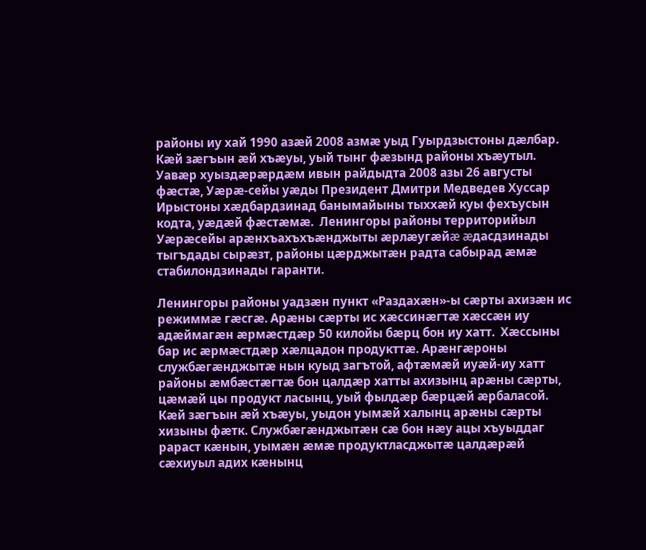районы иу хай 1990 азæй 2008 азмæ уыд Гуырдзыстоны дæлбар. Кæй зæгъын æй хъæуы, уый тынг фæзынд районы хъæутыл. Уавæр хуыздæрæрдæм ивын райдыдта 2008 азы 26 августы фæстæ, Уæрæ-сейы уæды Президент Дмитри Медведев Хуссар Ирыстоны хæдбардзинад банымайыны тыххæй куы фехъусын кодта, уæдæй фæстæмæ.  Ленингоры районы территорийыл Уæрæсейы арæнхъахъхъæнджыты æрлæугæйæ æдасдзинады тыгъдады сырæзт, районы цæрджытæн радта сабырад æмæ стабилондзинады гаранти.

Ленингоры районы уадзæн пункт «Раздахæн»-ы сæрты ахизæн ис режиммæ гæсгæ. Арæны сæрты ис хæссинæгтæ хæссæн иу адæймагæн æрмæстдæр 50 килойы бæрц бон иу хатт.  Хæссыны бар ис æрмæстдæр хæлцадон продукттæ. Арæнгæроны службæгæнджытæ нын куыд загътой, афтæмæй иуæй-иу хатт районы æмбæстæгтæ бон цалдæр хатты ахизынц арæны сæрты, цæмæй цы продукт ласынц, уый фылдæр бæрцæй æрбаласой. Кæй зæгъын æй хъæуы, уыдон уымæй халынц арæны сæрты хизыны фæтк. Службæгæнджытæн сæ бон нæу ацы хъуыддаг рараст кæнын, уымæн æмæ продуктласджытæ цалдæрæй сæхиуыл адих кæнынц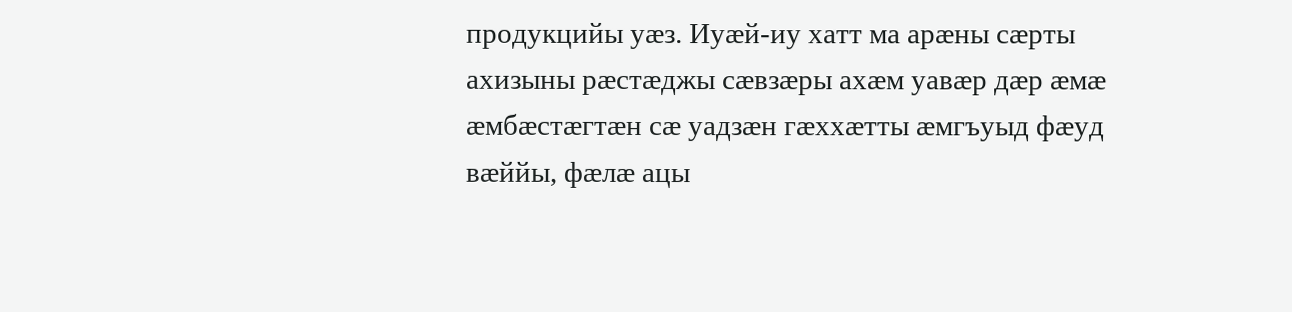продукцийы уæз. Иуæй-иу хатт ма арæны сæрты ахизыны рæстæджы сæвзæры ахæм уавæр дæр æмæ æмбæстæгтæн сæ уадзæн гæххæтты æмгъуыд фæуд вæййы, фæлæ ацы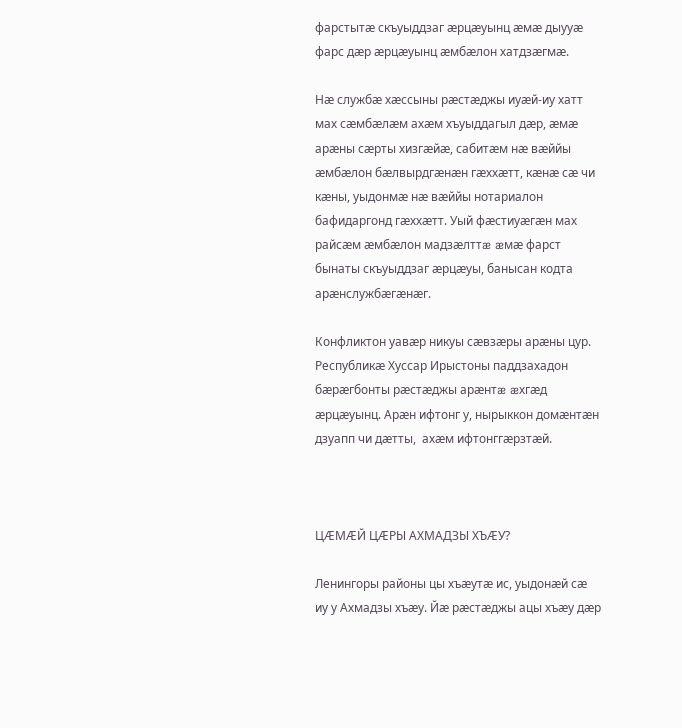фарстытæ скъуыддзаг æрцæуынц æмæ дыууæ фарс дæр æрцæуынц æмбæлон хатдзæгмæ.

Нæ службæ хæссыны рæстæджы иуæй-иу хатт мах сæмбæлæм ахæм хъуыддагыл дæр, æмæ арæны сæрты хизгæйæ, сабитæм нæ вæййы æмбæлон бæлвырдгæнæн гæххæтт, кæнæ сæ чи кæны, уыдонмæ нæ вæййы нотариалон бафидаргонд гæххæтт. Уый фæстиуæгæн мах райсæм æмбæлон мадзæлттæ æмæ фарст бынаты скъуыддзаг æрцæуы, банысан кодта арæнслужбæгæнæг.

Конфликтон уавæр никуы сæвзæры арæны цур. Республикæ Хуссар Ирыстоны паддзахадон бæрæгбонты рæстæджы арæнтæ æхгæд æрцæуынц. Арæн ифтонг у, нырыккон домæнтæн дзуапп чи дæтты,  ахæм ифтонггæрзтæй.



ЦÆМÆЙ ЦÆРЫ АХМАДЗЫ ХЪÆУ?

Ленингоры районы цы хъæутæ ис, уыдонæй сæ иу у Ахмадзы хъæу. Йæ рæстæджы ацы хъæу дæр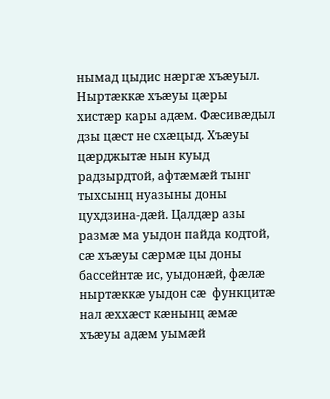нымад цыдис нæргæ хъæуыл. Ныртæккæ хъæуы цæры хистæр кары адæм. Фæсивæдыл дзы цæст не схæцыд. Хъæуы цæрджытæ нын куыд радзырдтой, афтæмæй тынг тыхсынц нуазыны доны цухдзина-дæй. Цалдæр азы размæ ма уыдон пайда кодтой, сæ хъæуы сæрмæ цы доны бассейнтæ ис, уыдонæй, фæлæ ныртæккæ уыдон сæ  функцитæ нал æххæст кæнынц æмæ хъæуы адæм уымæй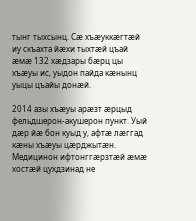тынг тыхсынц. Сæ хъæуккæгтæй иу скъахта йæхи тыхтæй цъай æмæ 132 хæдзары бæрц цы хъæуы ис, уыдон пайда кæнынц уыцы цъайы донæй.

2014 азы хъæуы арæзт æрцыд фельдшерон-акушерон пункт. Уый дæр йæ бон куыд у, афтæ лæггад кæны хъæуы цæрджытæн. Медицинон ифтонггæрзтæй æмæ хостæй цухдзинад не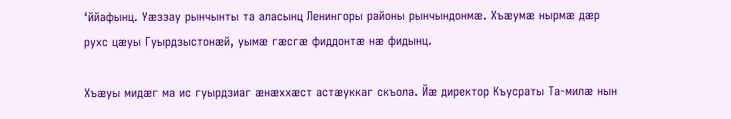‘ййафынц. Уæззау рынчынты та аласынц Ленингоры районы рынчындонмæ. Хъæумæ нырмæ дæр рухс цæуы Гуырдзыстонæй, уымæ гæсгæ фиддонтæ нæ фидынц.

Хъæуы мидæг ма ис гуырдзиаг æнæххæст астæуккаг скъола. Йæ директор Къусраты Та-милæ нын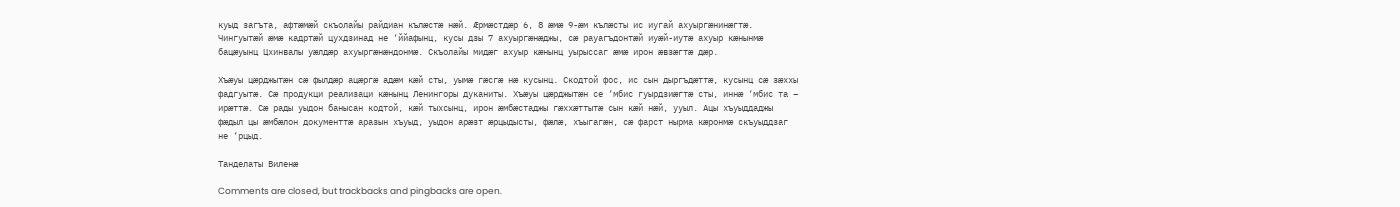куыд загъта, афтæмæй скъолайы райдиан кълæстæ нæй. Æрмæстдæр 6, 8 æмæ 9-æм кълæсты ис иугай ахуыргæнинæгтæ. Чингуытæй æмæ кадртæй цухдзинад не ‘ййафынц, кусы дзы 7 ахуыргæнæджы, сæ рауагъдонтæй иуæй-иутæ ахуыр кæнынмæ бацæуынц Цхинвалы уæлдæр ахуыргæнæндонмæ. Скъолайы мидæг ахуыр кæнынц уырыссаг æмæ ирон æвзæгтæ дæр.

Хъæуы цæрджытæн сæ фылдæр ацæргæ адæм кæй сты, уымæ гæсгæ нæ кусынц. Скодтой фос, ис сын дыргъдæттæ, кусынц сæ зæххы фадгуытæ. Сæ продукци реализаци кæнынц Ленингоры дуканиты. Хъæуы цæрджытæн се ‘мбис гуырдзиæгтæ сты, иннæ ‘мбис та – ирæттæ. Сæ рады уыдон банысан кодтой, кæй тыхсынц, ирон æмбæстаджы гæххæттытæ сын кæй нæй, ууыл. Ацы хъуыддаджы фæдыл цы æмбæлон документтæ аразын хъуыд, уыдон арæзт æрцыдысты, фæлæ, хъыгагæн, сæ фарст нырма кæронмæ скъуыддзаг не ‘рцыд.

Танделаты Виленæ

Comments are closed, but trackbacks and pingbacks are open.